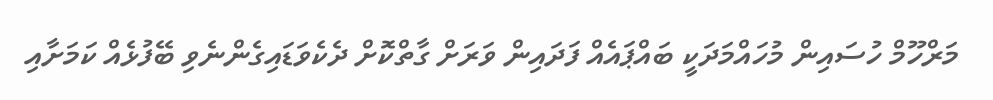މަރްހޫމް ހުސައިން މުހައްމަދަކީ ބައްޕައެއް ފަދައިން ވަރަށް ގާތްކޮށް ދެކެވަޑައިގެންނެވި ބޭފުޅެއް ކަމަށާއި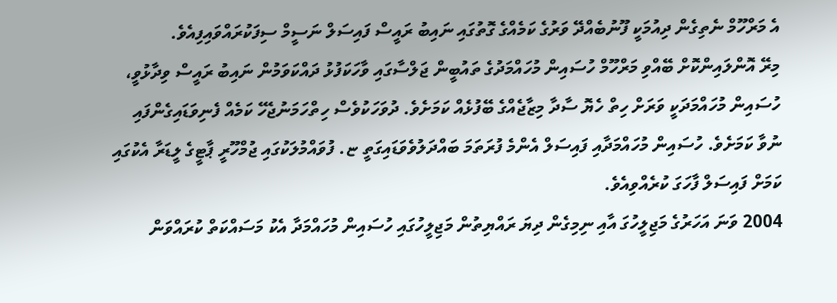އެ މަރްހޫމް ނެތިގެން ދިއުމަކީ ފޫނުބެއްދޭ ވަރުގެ ކަމެއްގެ ގޮތުގައި ނައިބު ރައީސް ފައިސަލް ނަސީމް ސިފަކުރައްވައިފިއެވެ.
މިރޭ އޮންލައިންކޮށް ބޭއްވި މަރްހޫމް ހުސައިން މުހައްމަދުގެ ތައުބީން ޖަލްސާގައި ވާހަކަފުޅު ދައްކަވަމުން ނައިބު ރައީސް ވިދާޅުވީ، ހުސައިން މުހައްމަދަކީ ވަރަށް ހިތް ހެޔޮ ސާދާ މިޒާޖެއްގެ ބޭފުޅެއް ކަމަށެވެ. ދުވަހަކުވެސް ހިތްހަމަނުޖެހޭ ކަމެއް ފެނިވަޑައިގެންފައި ނުވާ ކަމަށެވެ. ހުސައިން މުހައްމަދާއި ފައިސަލް އެންމެ ފުރަތަމަ ބައްދަލުވެވަޑައިގަތީ ޏ. ފުވައްމުލަކުގައި ޖުމްހޫރީ ޕާޓީގެ ލީޑަރާ އެކުގައި ކަމަށް ފައިސަލް ފާހަގަ ކުރެއްވިއެވެ.
2004 ވަނަ އަހަރުގެ މަޖިލީހުގަ އާއި ނިމިގެން ދިޔަ ރައްޔިތުން މަޖިލީހުގައި ހުސައިން މުހައްމަދާ އެކު މަސައްކަތް ކުރައްވަން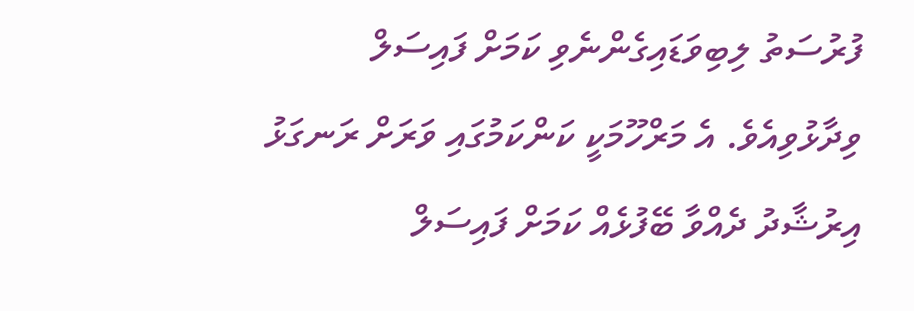ފުރުސަތު ލިބިވަޑައިގެންނެވި ކަމަށް ފައިސަލް ވިދާޅުވިއެވެ. އެ މަރްހޫމަކީ ކަންކަމުގައި ވަރަށް ރަނގަޅު އިރުޝާދު ދެއްވާ ބޭފުޅެއް ކަމަށް ފައިސަލް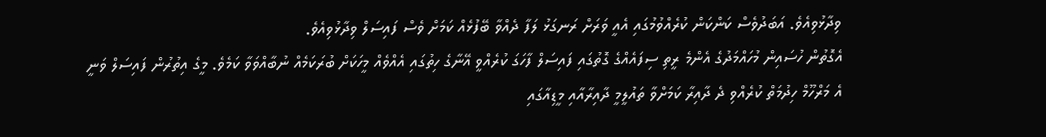ވިދާޅުވިއެވެ. އަބަދުވެސް ކަންކަން ކުރެއްވުމުގައި އެއީ ވަރަށް ރަނގަޅު ލަފާ ދެއްވާ ބޭފުޅެއް ކަމަށް ވެސް ފައިސަލް ވިދާޅުވިއެވެ.
އެގޮތުން ހުސައިން މުހައްމަދުގެ އެންމެ ރީތި ސިފައެއްގެ ގޮތުގައި ފައިސަލް ފާހަގަ ކުރެއްވީ އޭނާގެ ހިތުގައި އެއްވެއް މީހަކަށް ބުރަކަމެއް ނުބާއްވަވާ ކަމެވެ. މީގެ އިތުރުން ފައިސަލް ވަނީ އެ މަރްހޫމް ހިދުމަތް ކުރެއްވި ދެ ދާއިރާ ކަމަށްވާ ތައުލީމީ ދާއިރާއާއި މީޑިއާގައި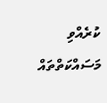ކުރެއްވި މަސައްކަތްތައް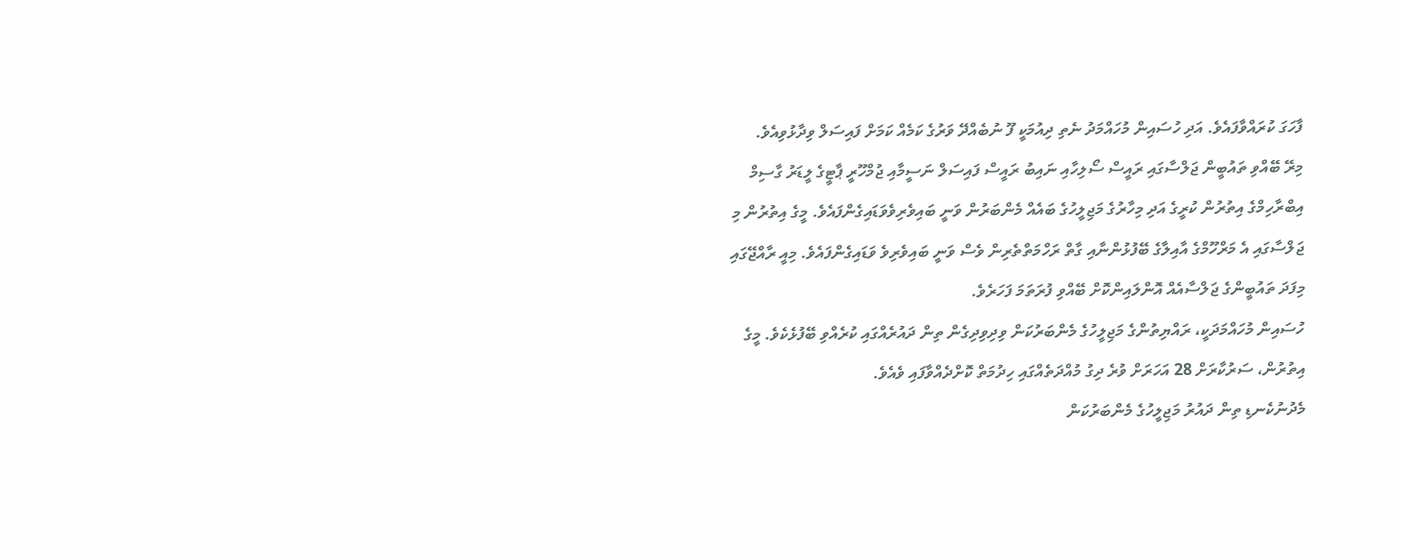ފާހަގަ ކުރައްވާފައެވެ. އަދި ހުސައިން މުހައްމަދު ނެތި ދިއުމަކީ ފޫ ނުބެއްދޭ ވަރުގެ ކަމެއް ކަމަށް ފައިސަލް ވިދާޅުވިއެވެ.
މިރޭ ބޭއްވި ތައުބީން ޖަލްސާގައި ރައީސް ސޯލިހާއި ނައިބު ރައީސް ފައިސަލް ނަސީމާއި ޖުމްހޫރީ ޕާޓީގެ ލީޑަރު ގާސިމް އިބްރާހިމްގެ އިތުރުން ކުރީގެ އަދި މިހާރުގެ މަޖިލީހުގެ ބައެއް މެންބަރުން ވަނީ ބައިވެރިވެވަޑައިގެންފައެވެ. މީގެ އިތުރުން މި ޖަލްސާގައި އެ މަރްހޫމްގެ އާއިލާގެ ބޭފުޅުންނާއި ގާތް ރަހްމަތްތެރިން ވެސް ވަނީ ބައިވެރިވެ ވަޑައިގެންފައެވެ. މިއީ ރާއްޖޭގައި މިފަދަ ތައުބީންގެ ޖަލްސާއެއް އޮންލައިންކޮށް ބޭއްވި ފުރަތަމަ ފަހަރެވެ.
ހުސައިން މުހައްމަދަކީ، ރައްޔިތުންގެ މަޖިލީހުގެ މެންބަރުކަން ވިދިވިދިގެން ތިން ދައުރެއްގައި ކުރެއްވި ބޭފުޅެކެވެ. މީގެ އިތުރުން، ސަރުކާރަށް 28 އަހަރަށް ވުރެ ދިގު މުއްދަތެއްގައި ހިދުމަތް ކޮށްދެއްވާފައި ވެއެވެ.
މެދުނުކެނޑި ތިން ދައުރު މަޖިލީހުގެ މެންބަރުކަން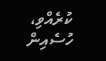ކުރެއްވި، ހުސެއިން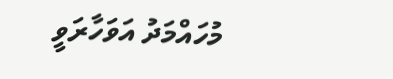މުހައްމަދު އަވަހާރަވީ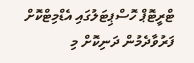ޓްރީޓޮޕް ހޮސްޕިޓަލުގައި އެޑްމިޓްކޮށް ފަރުވާދެމުން ދަނިކޮށް މި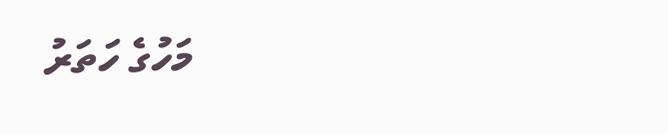މަހުގެ ހަތަރު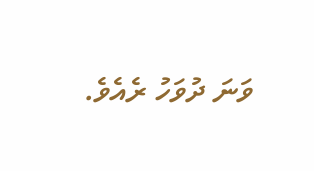ވަނަ ދުވަހު ރެއެވެ.